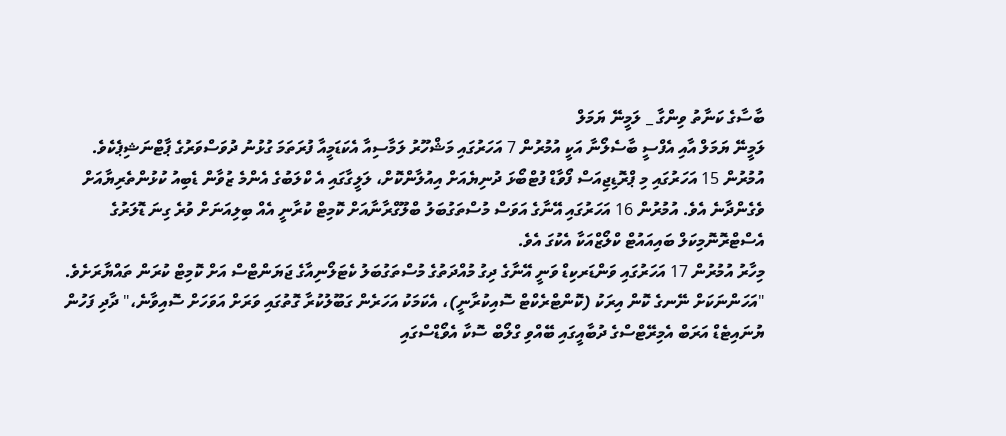ބާސާގެ ކަނާތު ވިންގާ _ ލަމީނޭ ޔަމަލް
ލަމީނޭ ޔަމަލް އާއި އެފްސީ ބާސެލޯނާ އަކީ އުމުރުން 7 އަހަރުގައި މަޝްހޫރު ލަމާސިއާ އެކަޑަމީއާ ފުރަތަމަ ގުޅުނު ދުވަސްވަރުގެ ޕާޓްނަޝިޕެކެވެ.
އުމުރުން 15 އަހަރުގައި މި ޕްރޮޑިޖިއަސް ފޯވާޑް ފުޓްބޯޅަ ދުނިޔެއަށް އިއުލާންކޮށް، ލަލީގާގައި އެ ކްލަބުގެ އެންމެ ޒުވާން ޑެބިއު ކުޅުންތެރިޔާއަށް ވެގެންދާނެ އެވެ. އުމުރުން 16 އަހަރުގައި އޭނާގެ އަވަސް މުސްތަގުބަލު ބްލޫގްރާނާއަށް ކޮމިޓް ކުރާނީ އެއް ބިލިއަނަށް ވުރެ ގިނަ ޑޮލަރުގެ އެސްޓްރޮނޮމިކަލް ބައިއައުޓް ކްލޯޒްއަކާ އެކުގަ އެވެ.
މިހާރު އުމުރުން 17 އަހަރުގައި ވަންޑަރކިޑް ވަނީ އޭނާގެ ދިގު މުއްދަތުގެ މުސްތަގުބަލު ކެޓަލޯނިއާގެ ޖަޔަންޓްސް އަށް ކޮމިޓް ކުރަން ތައްޔާރަށެވެ.
"އަހަންނަކަށް ނޭނގެ ކޮން އިރަކު (ކޮންޓްރެކްޓް ސޮއިކުރާނީ)، އެކަމަކު އަހަރެން ގަބޫލުކުރާ ގޮތުގައި ވަރަށް އަވަހަށް ސޮއިވާނެ،" ދާދި ފަހުން ޔުނައިޓެޑް އަރަބް އެމިރޭޓްސްގެ ދުބާއީގައި ބޭއްވި ގްލޯބް ސޮކާ އެވޯޑްސްގައި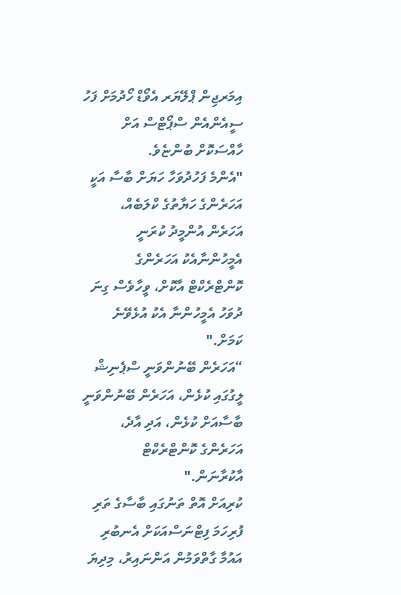އިމަރޖިން ޕްލޭޔަރ އެވޯޑް ހޯދުމަށް ފަހު ސީއެންއެން ސްޕޯޓްސް އަށް ހާއްސަކޮށް ބުންޏެވެ.
"އެންމެ ފަހުދުވަހާ ހަޔަށް ބާސާ އަކީ އަހަރެންގެ ހަޔާތުގެ ކްލަބެއް، އަހަރެން އުންމީދު ކުރަނީ އެމީހުންނާއެކު އަހަރެންގެ ކޮންޓްރެކްޓް އާކޮށް، ވީހާވެސް ގިނަ ދުވަހު އެމީހުންނާ އެކު އުޅެވޭނެ ކަމަށް."
“އަހަރެން ބޭނުންވަނީ ސްޕެނިޝް ލީގުގައި ކުޅެން، އަހަރެން ބޭނުންވަނީ ބާސާއަށް ކުޅެން، އަދި އާދެ، އަހަރެންގެ ކޮންޓްރެކްޓް އާކުރާނަން."
ކުރިއަށް އޮތް ތަނުގައި ބާސާގެ ތަރި ފުރިހަމަ ފިޓްނަސްއަކަށް އެނބުރި އައުމާ ގާތްވަމުން އަންނައިރު، މިދިޔަ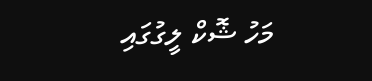މަހު ޝޮކް ލީގުގައި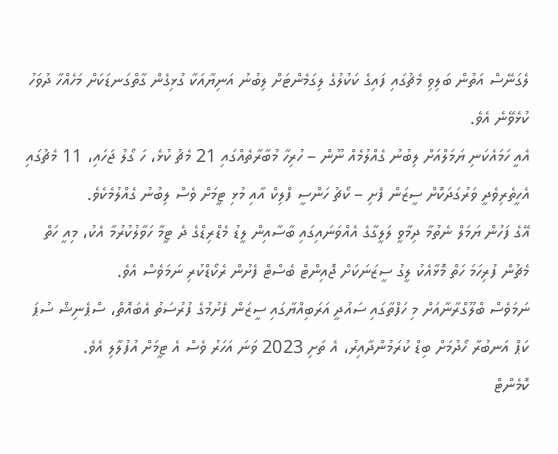ލެގަނޭސް އަތުން ބަލިވި މެޗުގައި ފައިގެ ކަކުލުގެ ލިގަމެންޓަށް ލިބުނު އަނިޔާއަކާ ގުޅިގެން ގާތްގަނޑަކަށް މަހެއްހާ ދުވަހު ކުޅެވޭނެ އެވެ.
އެއީ ހަމައެކަނި ޔަމަލްއަށް ލިބުނު ގެއްލުމެއް ނޫން – ހުރިހާ މުބާރާތެއްގައި 21 މެޗު ކުޅެ، ހަ ގޯލު ޖަހައި، 11 މެޗުގައި އެހީތެރިވެދީ ވަރުގަދަކޮށް ސީޒަން ފެށި – ކޯޗު ހަންސީ ފްލިކް އާއި މުޅި ޓީމަށް ވެސް ލިބުނު ގެއްލުމެކެވެ.
އޭގެ ފަހުން ޔަމަލް ނެތުމާ ދިމާވީ ލަލީގާގެ އެއްވަނައިގައި ބާސާއިން ލީޑު މެޑްރިޑްގެ ދެ ޓީމާ ހަވާލުކުރުމާ އެކު، މިއީ ހަތް މެޗުން ފުރިހަމަ ހަތް މޮޅާއެކު ލީގު ސީޒަނަކަށް ޖޮއިންޓް ބެސްޓް ފެށުން ރެކޯޑްކުރި ނަމަވެސް އެވެ.
ނަމަވެސް ބްލޫގްރާނާއަށް މި ހަފްތާގައި ސައުދީ އަރަބިއްޔާގައި ސީޒަން ފެށުމުގެ ފުރުސަތު އެބައޮތް، ސްޕެނިޝް ސުޕަ ކަޕް އަނބުރާ ހޯދުމަށް ބިޑް ކުރަމުންދާއިރު، އެ ތަށި 2023 ވަނަ އަހަރު ވެސް އެ ޓީމަށް އުފުލާލި އެވެ.
ކޮމެންޓް